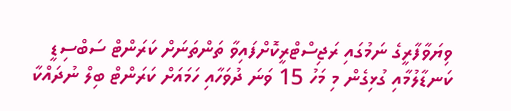ވިޔަވާފާރީގެ ނަމުގައި ރަޖިސްޓްރީކޮށްފައިވާ ތަންތަނަށް ކަރަންޓް ސަބްސިޑީ ކަނޑާލުމާއި ގުޅިގެން މި މަހު 15 ވަނަ ދުވަހާއި ހަމައަށް ކަރަންޓް ބިލް ނުދައްކާ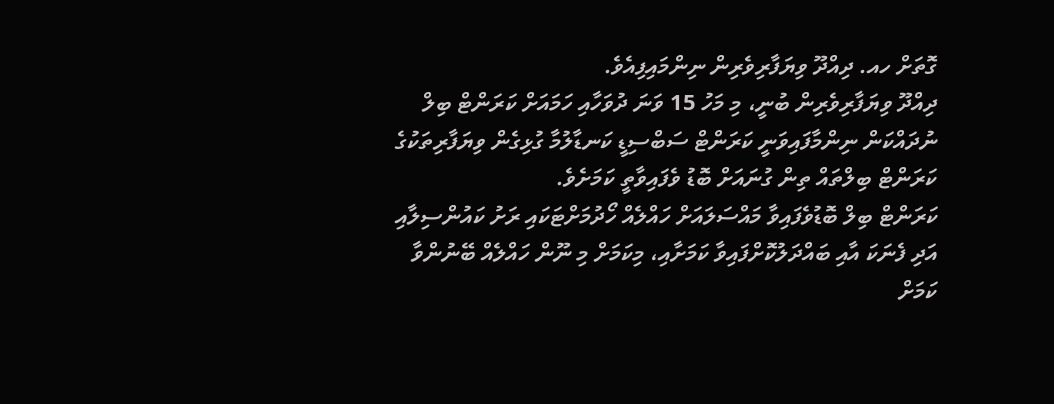ގޮތަށް ހއ. ދިއްދޫ ވިޔަފާރިވެރިން ނިންމައިފިއެވެ.
ދިއްދޫ ވިޔަފާރިވެރިން ބުނީ، މި މަހު 15 ވަނަ ދުވަހާއި ހަމައަށް ކަރަންޓް ބިލް ނުދައްކަން ނިންމާފައިވަނީ ކަރަންޓް ސަބްސިޑީ ކަނޑާލުމާ ގުޅިގެން ވިޔަފާރިތަކުގެ ކަރަންޓް ބިލްތައް ތިން ގުނައަށް ބޮޑު ވެފައިވާތީ ކަމަށެވެ.
ކަރަންޓް ބިލް ބޮޑުވެފައިވާ މައްސަލައަށް ހައްލެއް ހޯދުމަށްޓަކައި ރަށު ކައުންސިލާއި އަދި ފެނަކަ އާއި ބައްދަލުކޮށްފައިވާ ކަމަށާއި، މިކަމަށް މި ނޫން ހައްލެއް ބޭނުންވާ ކަމަށް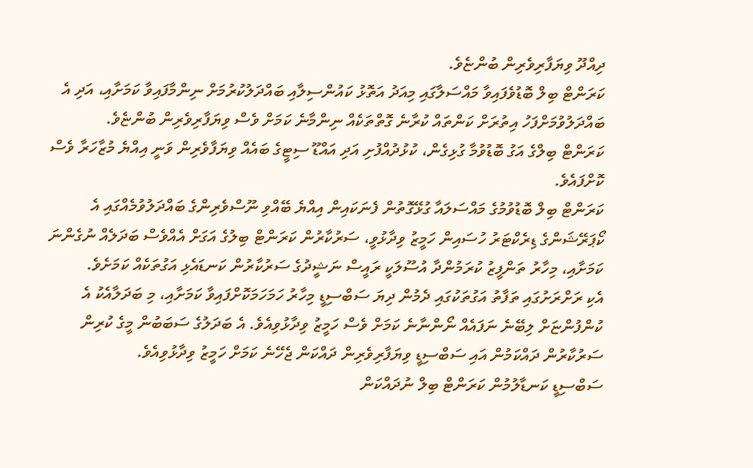ދިއްދޫ ވިޔަފާރިވެރިން ބުންޏެވެ.
ކަރަންޓް ބިލް ބޮޑުވެފައިވާ މައްސަލާގައި މިއަދު އަތޮޅު ކައުންސިލާއި ބައްދަލުކުރުމަށް ނިންމާފައިވާ ކަމަށާއި، އަދި އެ ބައްދަލުވުމަށްފަހު އިތުރަށް ކަންތައް ކުރާނެ ގޮތްތަކެއް ނިންމާނެ ކަމަށް ވެސް ވިޔަފާރިވެރިން ބުންޏެވެ.
ކަރަންޓް ބިލްގެ އަގު ބޮޑުވުމާ ގުޅިގެން، ކުޅުދުއްފުށި އަދި އައްޑޫ ސިޓީގެ ބައެއް ވިޔަފާވެރިން ވަނީ އިއްޔެ މުޒާހަރާ ވެސް ކޮށްފައެވެ.
ކަރަންޓް ބިލް ބޮޑުވުމުގެ މައްސަލައާ ގުޅޭގޮތުން ފެނަކައިން އިއްޔެ ބޭއްވި ނޫސްވެރިންގެ ބައްދަލުވުމެއްގައި އެ ކޯޕަރޭޝަންގެ ޑިރެކްޓަރު ހުސައިން ހަމީޒު ވިދާޅުވީ، ސަރުކާރުން ކަރަންޓް ބިލުގެ އަގަށް އެއްވެސް ބަދަލެއް ނުގެންނަ ކަމަށާއި، މިހާރު ތަންފީޒު ކުރަމުންދާ އުސޫލަކީ ރައީސް ނަޝީދުގެ ސަރުކާރުން ކަނޑައެޅި އަގުތަކެއް ކަމަށެވެ.
އެކި ރަށްރަށުގައި ތަފާތު އަގުތަކުގައި ދެމުން ދިޔަ ސަބްސިޑީ މިހާރު ހަމަހަމަކޮށްފައިވާ ކަމަށާއި، މި ބަދަލާއެކު އެ ކުންފުންޏަށް ލިބޭނެ ނަފައެއް ނޯންނާނެ ކަމަށް ވެސް ހަމީޒު ވިދާޅުވިއެވެ. އެ ބަދަލުގެ ސަބަބުން މީގެ ކުރިން ސަރުކާރުން ދައްކަމުން އައި ސަބްސިޑީ ވިޔަފާރިވެރިން ދައްކަން ޖެހޭނެ ކަމަށް ހަމީޒު ވިދާޅުވިއެވެ.
ސަބްސިޑީ ކަނޑާލުމުން ކަރަންޓް ބިލް ނުދައްކަން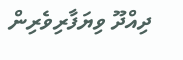ދިއްދޫ ވިޔަފާރިވެރިން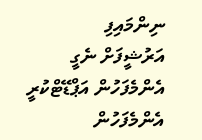ނިންމައިފި
އަރުޝީފަށް ނެގީ
އެންމެފަހުން އަޕްޑޭޓްކުރީ
އެންމެފަހުން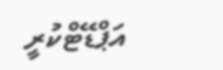އަޕްޑޭޓްކުރީ